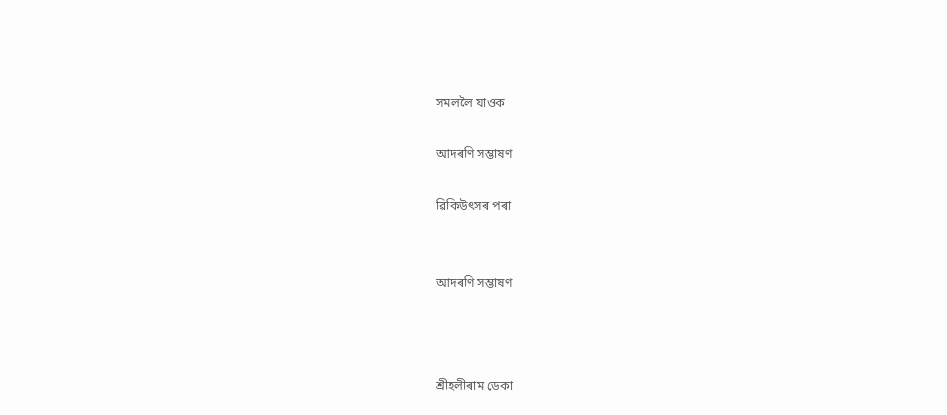সমললৈ যাওক

আদৰণি সম্ভাষণ

ৱিকিউৎসৰ পৰা


আদৰণি সম্ভাষণ



শ্ৰীহলীৰাম ডেকা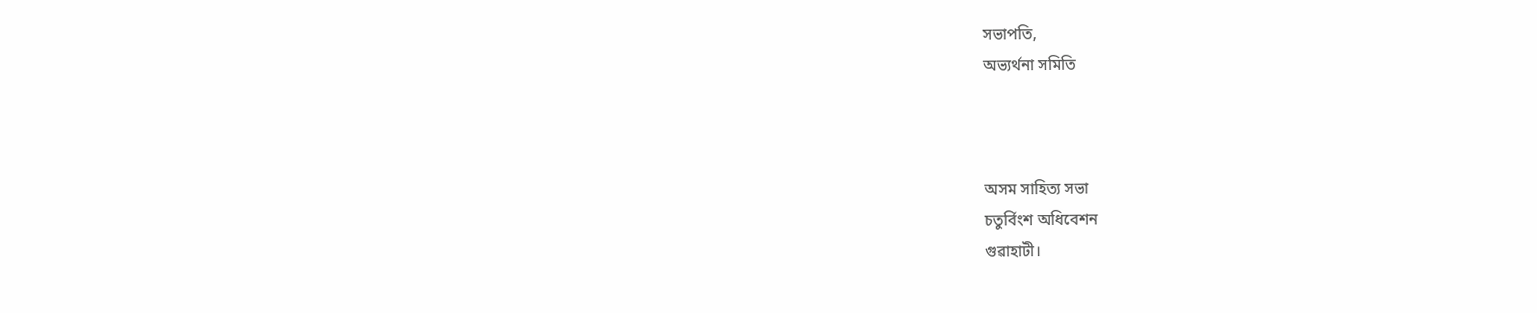সভাপতি,
অভ্যৰ্থনা সমিতি



অসম সাহিত্য সভা
চতুৰ্বিংশ অধিবেশন
গুৱাহাটী।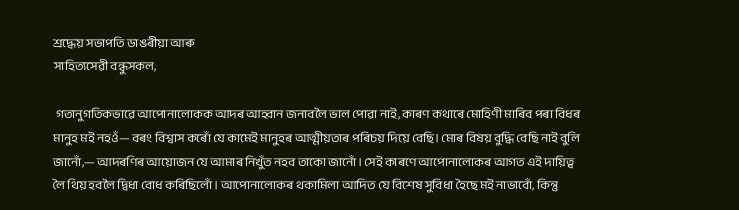শ্ৰদ্ধেয় সভাপতি ডাঙৰীয়া আৰু
সাহিত্যসেৱী বন্ধুসকল,

 গতানুগতিকভাৱে আপোনালোকক আদৰ আহ্বান জনাবলৈ ভাল পোৱা নাই, কাৰণ কথাৰে মোহিণী মাৰিব পৰা বিধৰ মানুহ মই নহওঁ— বৰং বিশ্বাস কৰোঁ যে কামেই মানুহৰ আত্মীয়তাৰ পৰিচয় দিয়ে বেছি। মোৰ বিষয় বুদ্ধি বেছি নাই বুলি জানোঁ,— আদৰণিৰ আয়োজন যে আমাৰ নিখুঁত নহব তাকো জানোঁ। সেই কাৰণে আপোনালোকৰ আগত এই দায়িত্ব লৈ থিয় হবলৈ দ্বিধা বোধ কৰিছিলোঁ। আপোনালোকৰ থকামিলা আদিত যে বিশেষ সুবিধা হৈছে ম‍ই নাভাবোঁ, কিন্তু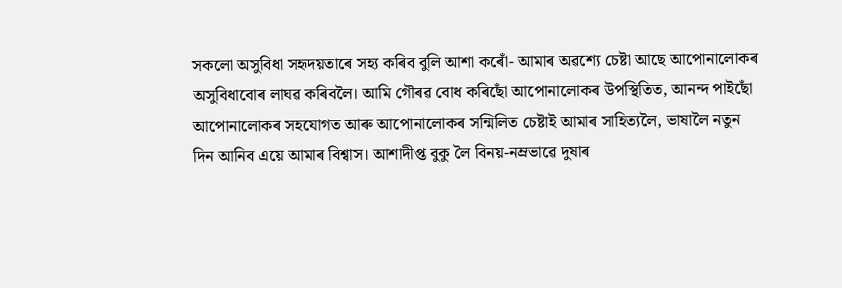সকলো অসুবিধা সহৃদয়তাৰে সহ্য কৰিব বুলি আশা কৰোঁ- আমাৰ অৱশ্যে চেষ্টা আছে আপোনালোকৰ অসুবিধাবোৰ লাঘৱ কৰিবলৈ। আমি গৌৰৱ বোধ কৰিছোঁ আপোনালোকৰ উপস্থিতিত, আনন্দ পাইছোঁ আপোনালোকৰ সহযোগত আৰু আপোনালোকৰ সন্মিলিত চেষ্টাই আমাৰ সাহিত্যলৈ, ভাষালৈ নতুন দিন আনিব এয়ে আমাৰ বিশ্বাস। আশাদীপ্ত বুকু লৈ বিনয়-নম্ৰভাৱে দুষাৰ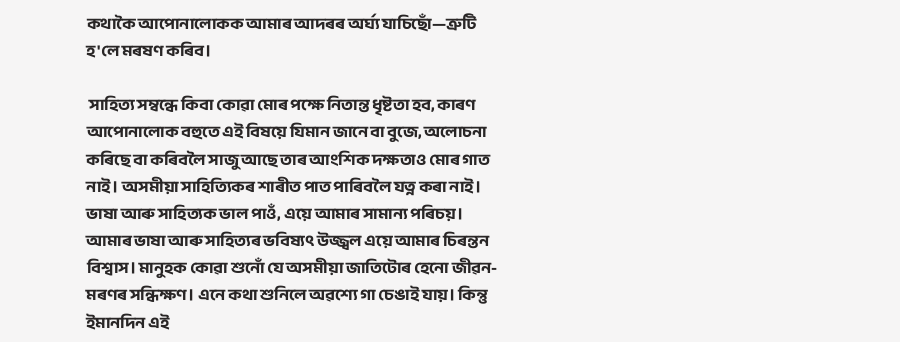কথাকৈ আপোনালোকক আমাৰ আদৰৰ অৰ্ঘ্য যাচিছোঁ—ত্ৰুটি হ'লে মৰষণ কৰিব।

 সাহিত্য সম্বন্ধে কিবা কোৱা মোৰ পক্ষে নিতান্ত ধৃষ্টতা হব, কাৰণ আপোনালোক বহুতে এই বিষয়ে যিমান জানে বা বুজে, অলোচনা কৰিছে বা কৰিবলৈ সাজু আছে তাৰ আংশিক দক্ষতাও মোৰ গাত নাই। অসমীয়া সাহিত্যিকৰ শাৰীত পাত পাৰিবলৈ যত্ন কৰা নাই। ভাষা আৰু সাহিত্যক ভাল পাওঁ, এয়ে আমাৰ সামান্য পৰিচয়। আমাৰ ভাষা আৰু সাহিত্যৰ ভবিষ্যৎ উজ্জ্বল এয়ে আমাৰ চিৰন্তন বিশ্বাস। মানুহক কোৱা শুনোঁ যে অসমীয়া জাতিটোৰ হেনো জীৱন-মৰণৰ সন্ধিক্ষণ। এনে কথা শুনিলে অৱশ্যে গা চেঙাই যায়। কিন্তু ইমানদিন এই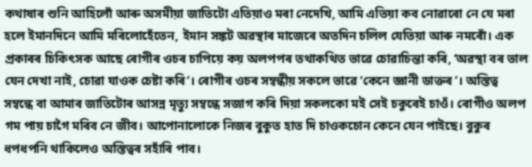কথাষাৰ শুনি আহিলোঁ আৰু অসমীয়া জাতিটো এতিয়াও মৰা নেদেখি, আমি এতিয়া কব নোৱাৰো নে যে মৰা হলে ইমানদিনে আমি মৰিলোহেঁতেন, ইমান সঙ্কট অৱস্থাৰ মাজেৰে অতদিন চলিল যেতিয়া আৰু নমৰোঁ। এক প্ৰকাৰৰ চিকিৎসক আছে ৰোগীৰ ওচৰ চাপিয়ে কয় অলপপৰ তথাকথিত ভাৱে চোৱাচিন্তা কৰি, ‘অৱস্থা বৰ ভাল যেন দেখা নাই, চোৱা যাওক চেষ্টা কৰি’। ৰোগীৰ ওচৰ সম্বন্ধীয় সকলে ভাৱে ‘কেনে জ্ঞানী ডাক্তৰ’। অস্তিত্ব সম্বন্ধে বা আমাৰ জাতিটোৰ আসন্ন মৃত্যু সম্বন্ধে সজাগ কৰি দিয়া সকলকো মই সেই চকুৰেই চাওঁ। ৰোগীও অলপ গম পায় চাগৈ মৰিব নে জীব। আপোনালোকে নিজৰ বুকুত হাত দি চাওকচোন কেনে যেন পাইছে। বুকুৰ ধপধপনি থাকিলেও অস্তিত্বৰ সহাঁৰি পাব।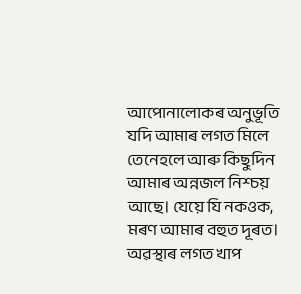আপোনালোকৰ অনুভূতি যদি আমাৰ লগত মিলে তেনেহলে আৰু কিছুদিন আমাৰ অন্নজল নিশ্চয় আছে। যেয়ে যি নকওক, মৰণ আমাৰ বহুত দূৰত। অৱস্থাৰ লগত খাপ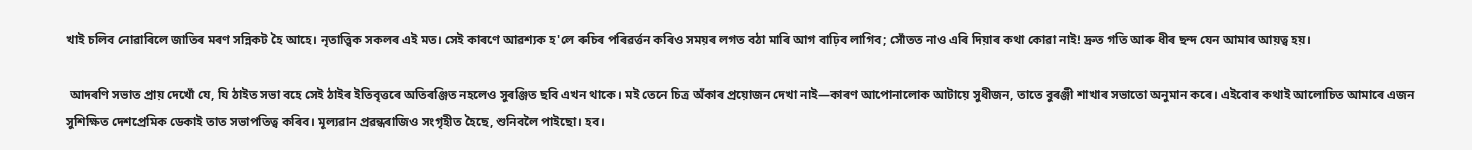খাই চলিব নোৱাৰিলে জাতিৰ মৰণ সন্নিকট হৈ আহে। নৃতাত্ত্বিক সকলৰ এই মত। সেই কাৰণে আৱশ্যক হ'লে ৰুচিৰ পৰিৱৰ্ত্তন কৰিও সময়ৰ লগত বঠা মাৰি আগ বাঢ়িব লাগিব; সোঁতত নাও এৰি দিয়াৰ কথা কোৱা নাই! দ্ৰুত গতি আৰু ধীৰ ছন্দ যেন আমাৰ আয়ত্ব হয়।

 আদৰণি সভাত প্ৰায় দেখোঁ যে, যি ঠাইত সভা বহে সেই ঠাইৰ ইতিবৃত্তৰে অতিৰঞ্জিত নহলেও সুৰঞ্জিত ছবি এখন থাকে। ম‍ই তেনে চিত্ৰ অঁকাৰ প্ৰয়োজন দেখা নাই—কাৰণ আপোনালোক আটায়ে সুধীজন, তাতে বুৰঞ্জী শাখাৰ সভাতো অনুমান কৰে। এইবোৰ কথাই আলোচিত আমাৰে এজন সুশিক্ষিত দেশপ্ৰেমিক ডেকাই তাত সভাপতিত্ব কৰিব। মূল্যৱান প্ৰৱন্ধৰাজিও সংগৃহীত হৈছে, শুনিবলৈ পাইছো। হব।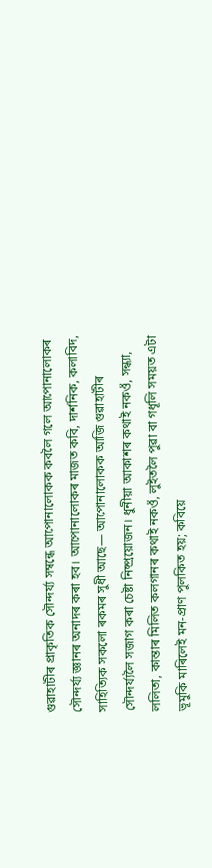গুৱাহাটীৰ প্ৰাকৃতিক সৌন্দৰ্য্য সম্বন্ধে আপোনালোকক কবলৈ গলে আপোনালোকৰ সৌন্দৰ্য্য জ্ঞানৰ অনাদৰ কৰা হব। আপোনালোকৰ মাজত কবি, দাৰ্শনিক, কলাবিদ, সাহিত্যিক সকলো ৰকমৰ সুধী আছে— আপোনালোকক আজি গুৱাহাটীৰ সৌন্দৰ্য্যলৈ সজাগ কৰা চেষ্টা নিষ্প্ৰয়োজন। ধুনীয়া আকাশৰ কথাই নকওঁ, সন্ধ্যা, ললিতা, কান্তাৰ মিলিত কলগানৰ কথাই নকওঁ, লুইতলৈ পুৱা বা গধূলি সময়ত এটা ভূমুকি মাৰিলেই মন-প্ৰাণ পুলকিত হয়; কবিয়ে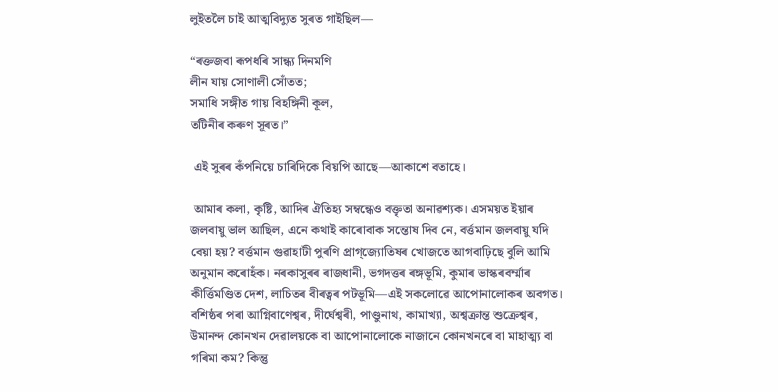লুইতলৈ চাই আত্মবিদ্যুত সুৰত গাইছিল—

“ৰক্তজবা ৰূপধৰি সান্ধ্য দিনমণি
লীন যায় সোণালী সোঁতত;
সমাধি সঙ্গীত গায় বিহঙ্গিনী কূল,
তটিনীৰ কৰুণ সূৰত।”

 এই সুৰৰ কঁপনিয়ে চাৰিদিকে বিয়পি আছে—আকাশে বতাহে।

 আমাৰ কলা, কৃষ্টি, আদিৰ ঐতিহ্য সম্বন্ধেও বক্তৃতা অনাৱশ্যক। এসময়ত ইয়াৰ জলবায়ু ভাল আছিল, এনে কথাই কাৰোবাক সন্তোষ দিব নে, বৰ্ত্তমান জলবায়ু যদি বেয়া হয়? বৰ্ত্তমান গুৱাহাটী পুৰণি প্ৰাগ্‌‌জ্যোতিষৰ খোজতে আগবাঢ়িছে বুলি আমি অনুমান কৰোহঁক। নৰকাসুৰৰ ৰাজধানী, ভগদত্তৰ ৰঙ্গভূমি, কুমাৰ ভাস্কৰবৰ্ম্মাৰ কীৰ্ত্তিমণ্ডিত দেশ, লাচিতৰ বীৰত্বৰ পটভূমি—এই সকলোৱে আপোনালোকৰ অবগত। বশিষ্ঠৰ পৰা আগ্নিবাণেশ্বৰ, দীৰ্ঘেশ্বৰী, পাণ্ডুনাথ, কামাখ্যা, অশ্বক্ৰান্ত শুক্ৰেশ্বৰ, উমানন্দ কোনখন দেৱালয়কে বা আপোনালোকে নাজানে কোনখনৰে বা মাহাত্ম্য বা গৰিমা কম? কিন্তু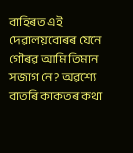বাহিৰত এই দেৱালয়বোৰৰ যেনে গৌৰৱ আমি তিমান সজাগ নে? অৱশ্যে বাতৰি কাকতৰ কথা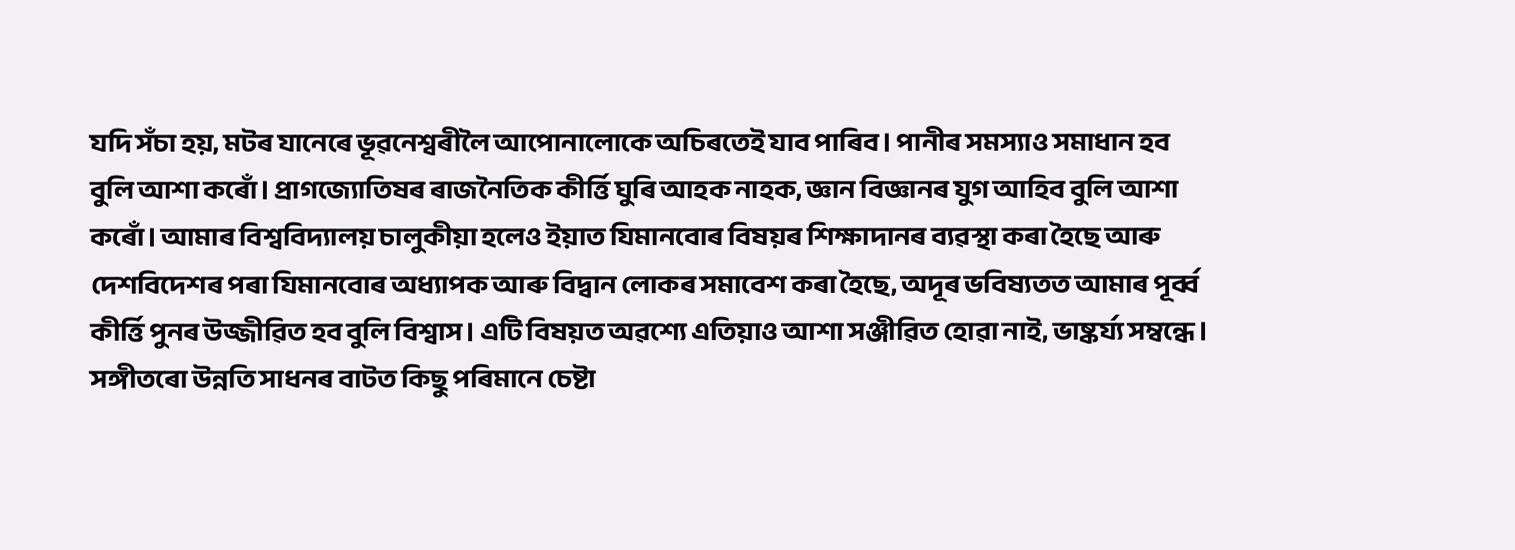যদি সঁচা হয়, মটৰ যানেৰে ভূৱনেশ্বৰীলৈ আপোনালোকে অচিৰতেই যাব পাৰিব। পানীৰ সমস্যাও সমাধান হব বুলি আশা কৰোঁ। প্ৰাগজ্যোতিষৰ ৰাজনৈতিক কীৰ্ত্তি ঘুৰি আহক নাহক, জ্ঞান বিজ্ঞানৰ যুগ আহিব বুলি আশা কৰোঁ। আমাৰ বিশ্ববিদ্যালয় চালুকীয়া হলেও ইয়াত যিমানবোৰ বিষয়ৰ শিক্ষাদানৰ ব্যৱস্থা কৰা হৈছে আৰু দেশবিদেশৰ পৰা যিমানবোৰ অধ্যাপক আৰু বিদ্বান লোকৰ সমাবেশ কৰা হৈছে, অদূৰ ভবিষ্যতত আমাৰ পূৰ্ব্ব কীৰ্ত্তি পুনৰ উজ্জীৱিত হব বুলি বিশ্বাস। এটি বিষয়ত অৱশ্যে এতিয়াও আশা সঞ্জীৱিত হোৱা নাই, ভাষ্কৰ্য্য সম্বন্ধে। সঙ্গীতৰো উন্নতি সাধনৰ বাটত কিছু পৰিমানে চেষ্টা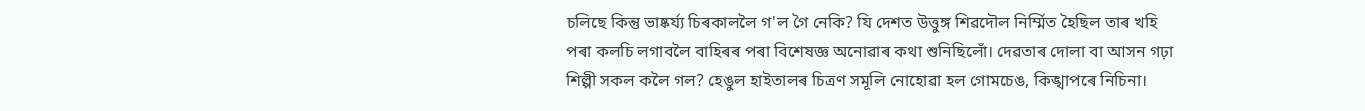চলিছে কিন্তু ভাষ্কৰ্য্য চিৰকাললৈ গ'ল গৈ নেকি? যি দেশত উত্তুঙ্গ শিৱদৌল নিৰ্ম্মিত হৈছিল তাৰ খহি পৰা কলচি লগাবলৈ বাহিৰৰ পৰা বিশেষজ্ঞ অনোৱাৰ কথা শুনিছিলোঁ। দেৱতাৰ দোলা বা আসন গঢ়া শিল্পী সকল কলৈ গল? হেঙুল হাইতালৰ চিত্ৰণ সমূলি নোহোৱা হল গোমচেঙ, কিঙ্খাপৰে নিচিনা।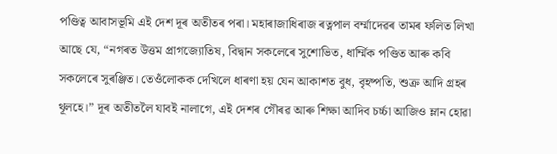পণ্ডিত্ব আবাসভূমি এই দেশ দূৰ অতীতৰ পৰা। মহাৰাজাধিৰাজ ৰত্নপাল বৰ্ম্মাদেৱৰ তামৰ ফলিত লিখা আছে যে, “নগৰত উত্তম প্ৰাগজ্যোতিষ, বিদ্বান সকলেৰে সুশোভিত, ধাৰ্ম্মিক পণ্ডিত আৰু কবি সকলেৰে সুৰঞ্জিত। তেওঁলোকক দেখিলে ধাৰণা হয় যেন আকাশত বুধ, বৃহষ্পতি, শুক্ৰ আদি গ্ৰহৰ থূলহে।” দূৰ অতীতলৈ যাবই নালাগে, এই দেশৰ গৌৰৱ আৰু শিক্ষা আদিব চৰ্চ্চা আজিও ম্লান হোৱা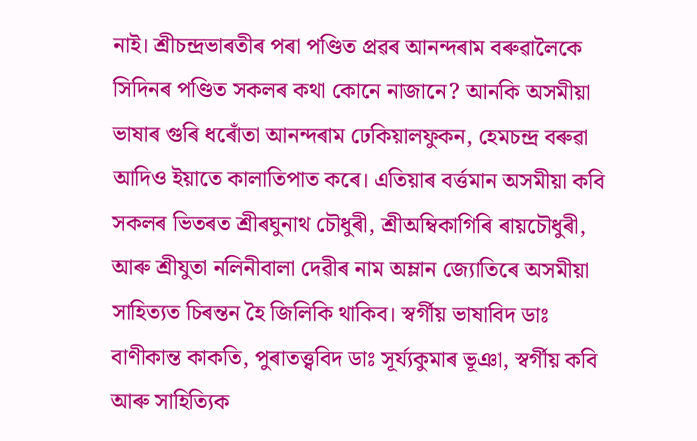নাই। শ্ৰীচন্দ্ৰভাৰতীৰ পৰা পণ্ডিত প্ৰৱৰ আনন্দৰাম বৰুৱালৈকে সিদিনৰ পণ্ডিত সকলৰ কথা কোনে নাজানে? আনকি অসমীয়া ভাষাৰ গুৰি ধৰোঁতা আনন্দৰাম ঢেকিয়ালফুকন, হেমচন্দ্ৰ বৰুৱা আদিও ইয়াতে কালাতিপাত কৰে। এতিয়াৰ বৰ্ত্তমান অসমীয়া কবি সকলৰ ভিতৰত শ্ৰীৰঘুনাথ চৌধুৰী, শ্ৰীঅম্বিকাগিৰি ৰায়চৌধুৰী, আৰু শ্ৰীযুতা নলিনীবালা দেৱীৰ নাম অম্লান জ্যোতিৰে অসমীয়া সাহিত্যত চিৰন্তন হৈ জিলিকি থাকিব। স্বৰ্গীয় ভাষাবিদ ডাঃ বাণীকান্ত কাকতি, পুৰাতত্ত্ববিদ ডাঃ সূৰ্য্যকুমাৰ ভূঞা, স্বৰ্গীয় কবি আৰু সাহিত্যিক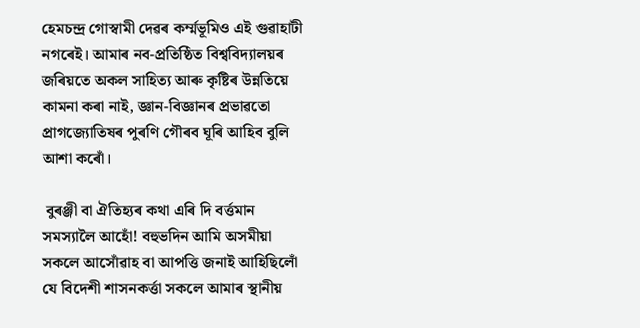হেমচন্দ্ৰ গোস্বামী দেৱৰ কৰ্ম্মভূমিও এই গুৱাহাটী নগৰেই। আমাৰ নব-প্ৰতিষ্ঠিত বিশ্ববিদ্যালয়ৰ জৰিয়তে অকল সাহিত্য আৰু কৃষ্টিৰ উন্নতিয়ে কামনা কৰা নাই, জ্ঞান-বিজ্ঞানৰ প্ৰভাৱতো প্ৰাগজ্যোতিষৰ পুৰণি গৌৰব ঘূৰি আহিব বুলি আশা কৰোঁ।

 বুৰঞ্জী বা ঐতিহ্যৰ কথা এৰি দি বৰ্ত্তমান সমস্যালৈ আহোঁ! বহুভদিন আমি অসমীয়া সকলে আসোঁৱাহ বা আপত্তি জনাই আহিছিলোঁ যে বিদেশী শাসনকৰ্ত্তা সকলে আমাৰ স্থানীয়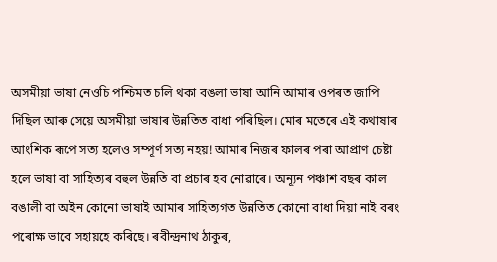অসমীয়া ভাষা নেওচি পশ্চিমত চলি থকা বঙলা ভাষা আনি আমাৰ ওপৰত জাপি দিছিল আৰু সেয়ে অসমীয়া ভাষাৰ উন্নতিত বাধা পৰিছিল। মোৰ মতেৰে এই কথাষাৰ আংশিক ৰূপে সত্য হলেও সম্পূৰ্ণ সত্য নহয়! আমাৰ নিজৰ ফালৰ পৰা আপ্ৰাণ চেষ্টা হলে ভাষা বা সাহিত্যৰ বহুল উন্নতি বা প্ৰচাৰ হব নোৱাৰে। অন্যূন পঞ্চাশ বছৰ কাল বঙালী বা অইন কোনো ভাষাই আমাৰ সাহিত্যগত উন্নতিত কোনো বাধা দিয়া নাই বৰং পৰোক্ষ ভাবে সহায়হে কৰিছে। ৰবীন্দ্ৰনাথ ঠাকুৰ,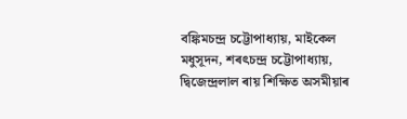বঙ্কিমচন্দ্ৰ চট্টোপাধ্যায়, মাইকেল মধুসূদন, শৰৎচন্দ্ৰ চট্টোপাধ্যায়, দ্বিজেন্দ্ৰলাল ৰায় শিক্ষিত অসমীয়াৰ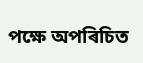পক্ষে অপৰিচিত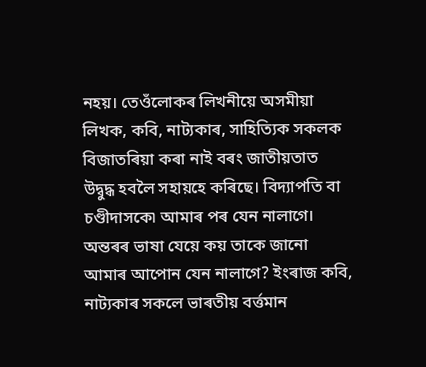নহয়। তেওঁলোকৰ লিখনীয়ে অসমীয়া লিখক, কবি, নাট্যকাৰ, সাহিত্যিক সকলক বিজাতৰিয়া কৰা নাই বৰং জাতীয়তাত উদ্বুদ্ধ হবলৈ সহায়হে কৰিছে। বিদ্যাপতি বা চণ্ডীদাসকে৷ আমাৰ পৰ যেন নালাগে। অন্তৰৰ ভাষা যেয়ে কয় তাকে জানো আমাৰ আপোন যেন নালাগে? ইংৰাজ কবি, নাট্যকাৰ সকলে ভাৰতীয় বৰ্ত্তমান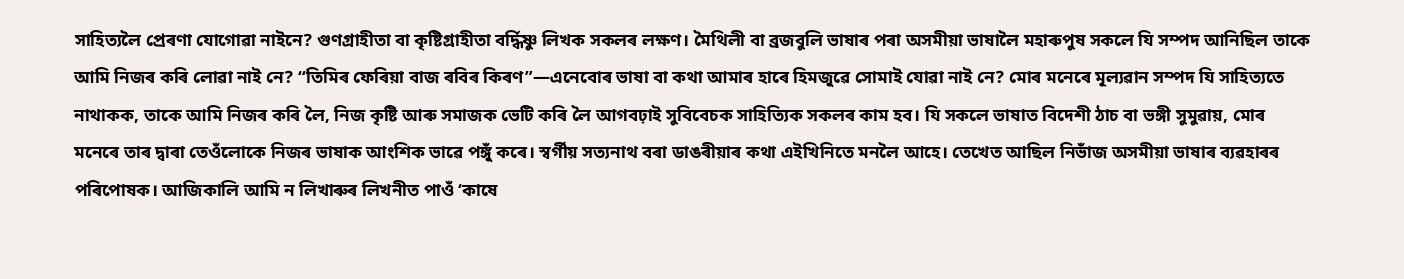সাহিত্যলৈ প্ৰেৰণা যোগোৱা নাইনে? গুণগ্ৰাহীতা বা কৃষ্টিগ্ৰাহীতা বৰ্দ্ধিষ্ণু লিখক সকলৰ লক্ষণ। মৈথিলী বা ব্ৰজবুলি ভাষাৰ পৰা অসমীয়া ভাষালৈ মহাৰুপুষ সকলে যি সম্পদ আনিছিল তাকে আমি নিজৰ কৰি লোৱা নাই নে? “তিমিৰ ফেৰিয়া বাজ ৰবিৰ কিৰণ”—এনেবোৰ ভাষা বা কথা আমাৰ হাৰে হিমজুৱে সোমাই যোৱা নাই নে? মোৰ মনেৰে মূল্যৱান সম্পদ যি সাহিত্যতে নাথাকক, তাকে আমি নিজৰ কৰি লৈ, নিজ কৃষ্টি আৰু সমাজক ভেটি কৰি লৈ আগবঢ়াই সুবিবেচক সাহিত্যিক সকলৰ কাম হব। যি সকলে ভাষাত বিদেশী ঠাচ বা ভঙ্গী সুমুৱায়, মোৰ মনেৰে তাৰ দ্বাৰা তেওঁলোকে নিজৰ ভাষাক আংশিক ভাৱে পঙ্গুঁ কৰে। স্বৰ্গীয় সত্যনাথ বৰা ডাঙৰীয়াৰ কথা এইখিনিতে মনলৈ আহে। তেখেত আছিল নিভাঁজ অসমীয়া ভাষাৰ ব্যৱহাৰৰ পৰিপোষক। আজিকালি আমি ন লিখাৰুৰ লিখনীত পাওঁ ‘কাষে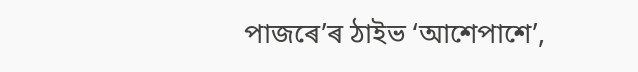পাজৰে’ৰ ঠাইভ ‘আশেপাশে’,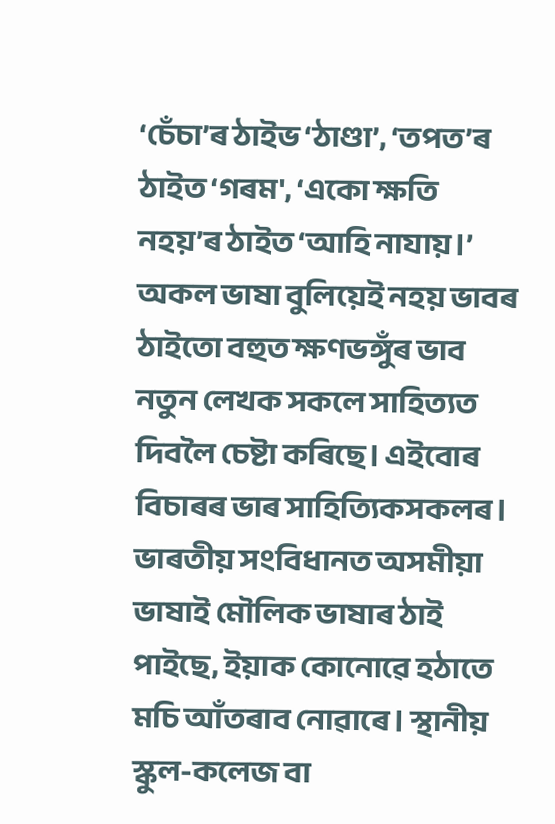‘চেঁচা’ৰ ঠাইভ ‘ঠাণ্ডা’, ‘তপত’ৰ ঠাইত ‘গৰম', ‘একো ক্ষতি নহয়’ৰ ঠাইত ‘আহি নাযায়।’ অকল ভাষা বুলিয়েই নহয় ভাবৰ ঠাইতো বহুত ক্ষণভঙ্গুঁৰ ভাব নতুন লেখক সকলে সাহিত্যত দিবলৈ চেষ্টা কৰিছে। এইবোৰ বিচাৰৰ ভাৰ সাহিত্যিকসকলৰ। ভাৰতীয় সংবিধানত অসমীয়া ভাষাই মৌলিক ভাষাৰ ঠাই পাইছে, ইয়াক কোনোৱে হঠাতে মচি আঁতৰাব নোৱাৰে। স্থানীয় স্কুল-কলেজ বা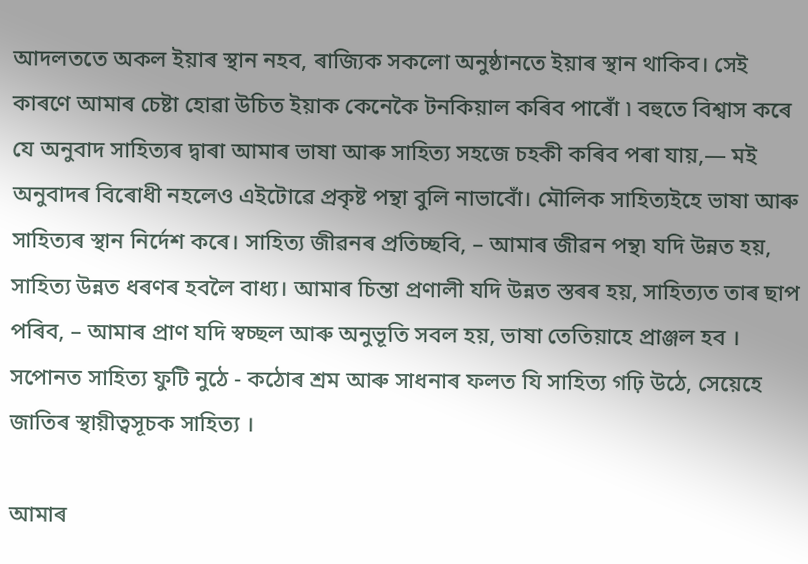আদলততে অকল ইয়াৰ স্থান নহব, ৰাজ্যিক সকলো অনুষ্ঠানতে ইয়াৰ স্থান থাকিব। সেই কাৰণে আমাৰ চেষ্টা হোৱা উচিত ইয়াক কেনেকৈ টনকিয়াল কৰিব পাৰোঁ ৷ বহুতে বিশ্বাস কৰে যে অনুবাদ সাহিত্যৰ দ্বাৰা আমাৰ ভাষা আৰু সাহিত্য সহজে চহকী কৰিব পৰা যায়,— মই অনুবাদৰ বিৰোধী নহলেও এইটোৱে প্রকৃষ্ট পন্থা বুলি নাভাবোঁ। মৌলিক সাহিত্যইহে ভাষা আৰু সাহিত্যৰ স্থান নির্দেশ কৰে। সাহিত্য জীৱনৰ প্ৰতিচ্ছবি, – আমাৰ জীৱন পন্থ৷ যদি উন্নত হয়, সাহিত্য উন্নত ধৰণৰ হবলৈ বাধ্য। আমাৰ চিন্তা প্রণালী যদি উন্নত স্তৰৰ হয়, সাহিত্যত তাৰ ছাপ পৰিব, – আমাৰ প্ৰাণ যদি স্বচ্ছল আৰু অনুভূতি সবল হয়, ভাষা তেতিয়াহে প্রাঞ্জল হব । সপোনত সাহিত্য ফুটি নুঠে - কঠোৰ শ্ৰম আৰু সাধনাৰ ফলত যি সাহিত্য গঢ়ি উঠে, সেয়েহে জাতিৰ স্থায়ীত্বসূচক সাহিত্য ।

আমাৰ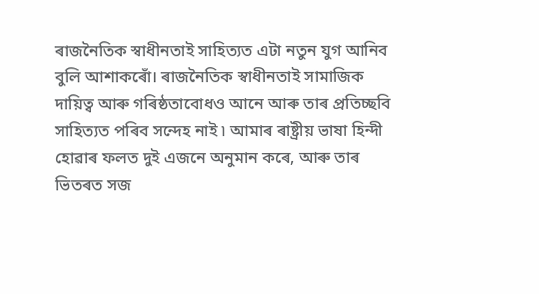ৰাজনৈতিক স্বাধীনতাই সাহিত্যত এটা নতুন যুগ আনিব বুলি আশাকৰোঁ। ৰাজনৈতিক স্বাধীনতাই সামাজিক দায়িত্ব আৰু গৰিষ্ঠতাবোধও আনে আৰু তাৰ প্ৰতিচ্ছবি সাহিত্যত পৰিব সন্দেহ নাই ৷ আমাৰ ৰাষ্ট্ৰীয় ভাষা হিন্দী হোৱাৰ ফলত দুই এজনে অনুমান কৰে, আৰু তাৰ ভিতৰত সজ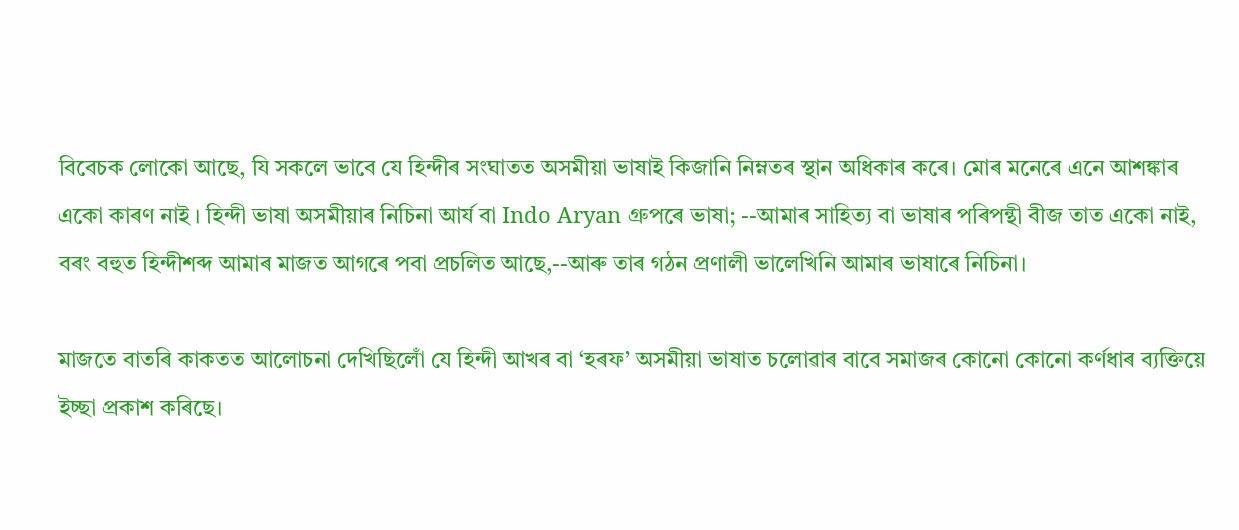বিবেচক লোকো আছে, যি সকলে ভাবে যে হিন্দীৰ সংঘাতত অসমীয়া ভাষাই কিজানি নিম্নতৰ স্থান অধিকাৰ কৰে। মোৰ মনেৰে এনে আশঙ্কাৰ একো কাৰণ নাই । হিন্দী ভাষা অসমীয়াৰ নিচিনা আৰ্য বা Indo Aryan গ্রুপৰে ভাষা; --আমাৰ সাহিত্য বা ভাষাৰ পৰিপন্থী বীজ তাত একো নাই, বৰং বহুত হিন্দীশব্দ আমাৰ মাজত আগৰে পবা প্রচলিত আছে,--আৰু তাৰ গঠন প্রণালী ভালেখিনি আমাৰ ভাষাৰে নিচিনা।

মাজতে বাতৰি কাকতত আলোচনা দেখিছিলোঁ যে হিন্দী আখৰ বা ‘হৰফ’ অসমীয়া ভাষাত চলোৱাৰ বাবে সমাজৰ কোনো কোনো কৰ্ণধাৰ ব্যক্তিয়ে ইচ্ছা প্রকাশ কৰিছে।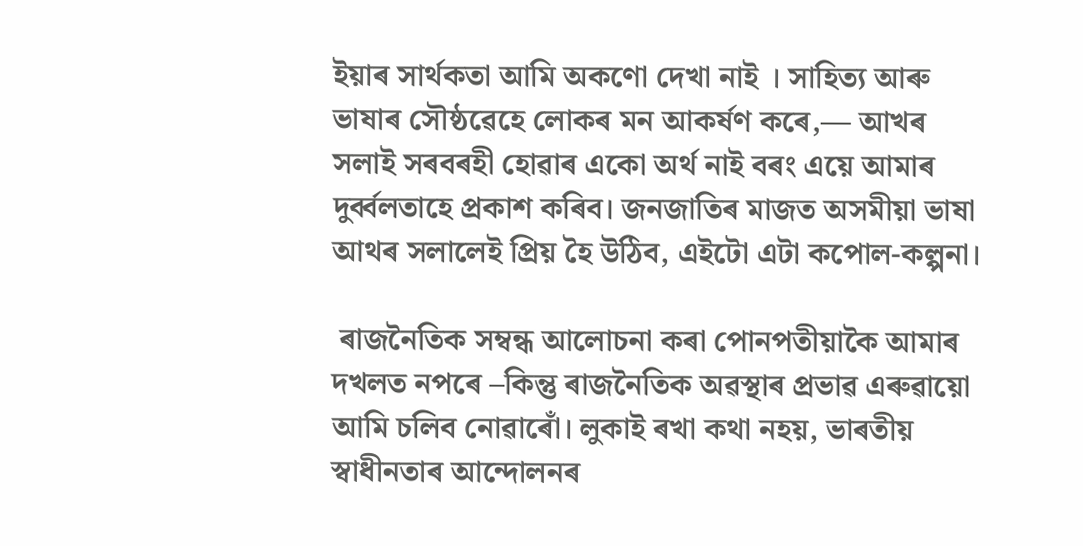ইয়াৰ সাৰ্থকতা আমি অকণো দেখা নাই । সাহিত্য আৰু ভাষাৰ সৌষ্ঠৱেহে লোকৰ মন আকৰ্ষণ কৰে,— আখৰ সলাই সৰবৰহী হোৱাৰ একো অৰ্থ নাই বৰং এয়ে আমাৰ দুৰ্ব্বলতাহে প্ৰকাশ কৰিব। জনজাতিৰ মাজত অসমীয়া ভাষা আথৰ সলালেই প্ৰিয় হৈ উঠিব, এইটো এটা কপোল-কল্পনা।

 ৰাজনৈতিক সম্বন্ধ আলোচনা কৰা পোনপতীয়াকৈ আমাৰ দখলত নপৰে –কিন্তু ৰাজনৈতিক অৱস্থাৰ প্ৰভাৱ এৰুৱায়ো আমি চলিব নোৱাৰোঁ। লুকাই ৰখা কথা নহয়, ভাৰতীয় স্বাধীনতাৰ আন্দোলনৰ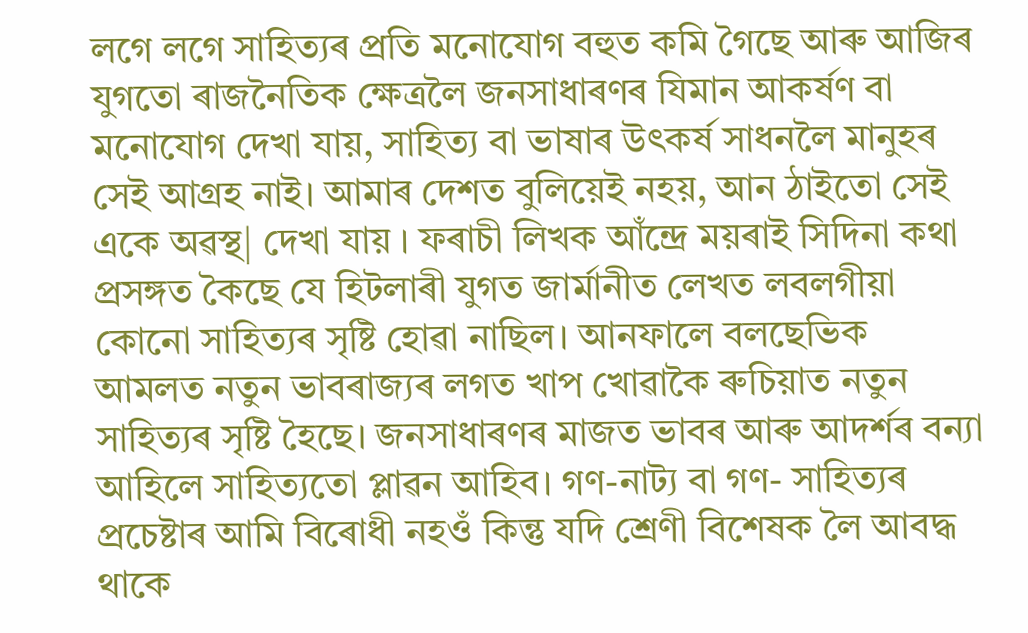লগে লগে সাহিত্যৰ প্ৰতি মনোযোগ বহুত কমি গৈছে আৰু আজিৰ যুগতো ৰাজনৈতিক ক্ষেত্ৰলৈ জনসাধাৰণৰ যিমান আকর্ষণ বা মনোযোগ দেখা যায়, সাহিত্য বা ভাষাৰ উৎকৰ্ষ সাধনলৈ মানুহৰ সেই আগ্ৰহ নাই। আমাৰ দেশত বুলিয়েই নহয়, আন ঠাইতো সেই একে অৱস্থ| দেখা যায় । ফৰাচী লিখক আঁন্দ্রে ময়ৰাই সিদিনা কথা প্রসঙ্গত কৈছে যে হিটলাৰী যুগত জাৰ্মানীত লেখত লবলগীয়া কোনো সাহিত্যৰ সৃষ্টি হোৱা নাছিল। আনফালে বলছেভিক আমলত নতুন ভাবৰাজ্যৰ লগত খাপ খোৱাকৈ ৰুচিয়াত নতুন সাহিত্যৰ সৃষ্টি হৈছে। জনসাধাৰণৰ মাজত ভাবৰ আৰু আদৰ্শৰ বন্যা আহিলে সাহিত্যতো প্লাৱন আহিব। গণ-নাট্য বা গণ- সাহিত্যৰ প্ৰচেষ্টাৰ আমি বিৰোধী নহওঁ কিন্তু যদি শ্রেণী বিশেষক লৈ আবদ্ধ থাকে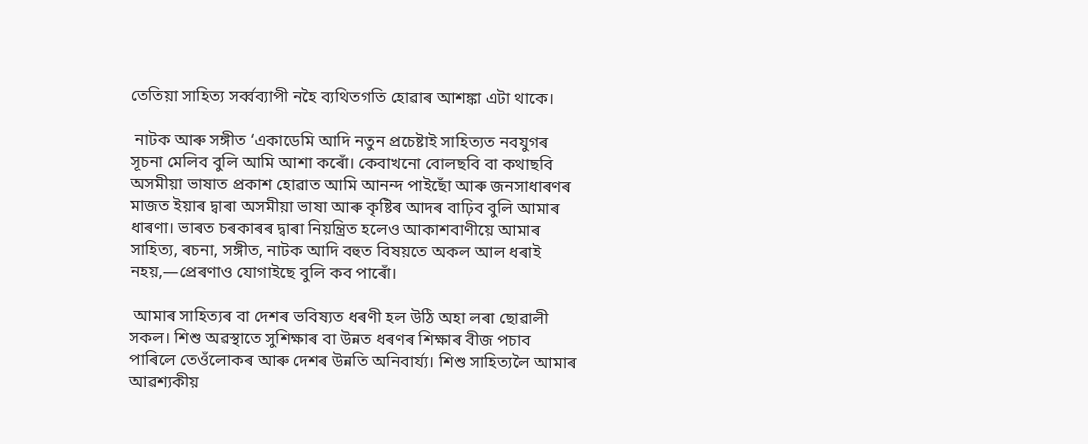তেতিয়া সাহিত্য সৰ্ব্বব্যাপী নহৈ ব্যথিতগতি হোৱাৰ আশঙ্কা এটা থাকে।

 নাটক আৰু সঙ্গীত ‘একাডেমি আদি নতুন প্রচেষ্টাই সাহিত্যত নবযুগৰ সূচনা মেলিব বুলি আমি আশা কৰোঁ। কেবাখনো বোলছবি বা কথাছবি অসমীয়া ভাষাত প্ৰকাশ হোৱাত আমি আনন্দ পাইছোঁ আৰু জনসাধাৰণৰ মাজত ইয়াৰ দ্বাৰা অসমীয়া ভাষা আৰু কৃষ্টিৰ আদৰ বাঢ়িব বুলি আমাৰ ধাৰণা। ভাৰত চৰকাৰৰ দ্বাৰা নিয়ন্ত্রিত হলেও আকাশবাণীয়ে আমাৰ সাহিত্য, ৰচনা, সঙ্গীত, নাটক আদি বহুত বিষয়তে অকল আল ধৰাই নহয়,—প্রেৰণাও যোগাইছে বুলি কব পাৰোঁ।

 আমাৰ সাহিত্যৰ বা দেশৰ ভবিষ্যত ধৰণী হল উঠি অহা লৰা ছোৱালী সকল। শিশু অৱস্থাতে সুশিক্ষাৰ বা উন্নত ধৰণৰ শিক্ষাৰ বীজ পচাব পাৰিলে তেওঁলোকৰ আৰু দেশৰ উন্নতি অনিবার্য্য। শিশু সাহিত্যলৈ আমাৰ আৱশ্যকীয়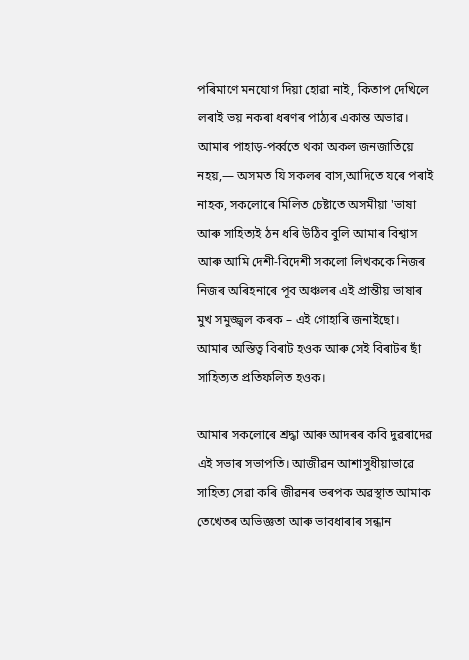পৰিমাণে মনযোগ দিয়া হোৱা নাই, কিতাপ দেখিলে লৰাই ভয় নকৰা ধৰণৰ পাঠ্যৰ একান্ত অভাৱ। আমাৰ পাহাড়-পর্ব্বতে থকা অকল জনজাতিয়ে নহয়,— অসমত যি সকলৰ বাস,আদিতে যৰে পৰাই নাহক, সকলোৰে মিলিত চেষ্টাতে অসমীয়া 'ভাষা আৰু সাহিত্যই ঠন ধৰি উঠিব বুলি আমাৰ বিশ্বাস আৰু আমি দেশী-বিদেশী সকলো লিখককে নিজৰ নিজৰ অৰিহনাৰে পূব অঞ্চলৰ এই প্রান্তীয় ভাষাৰ মুখ সমুজ্জ্বল কৰক – এই গোহাৰি জনাইছো। আমাৰ অস্তিত্ব বিৰাট হওক আৰু সেই বিৰাটৰ ছাঁ সাহিত্যত প্রতিফলিত হওক।

আমাৰ সকলোৰে শ্ৰদ্ধা আৰু আদৰৰ কবি দুৱৰাদেৱ এই সভাৰ সভাপতি। আজীৱন আশাসুধীয়াভাৱে সাহিত্য সেৱা কৰি জীৱনৰ ভৰপক অৱস্থাত আমাক তেখেতৰ অভিজ্ঞতা আৰু ভাবধাৰাৰ সন্ধান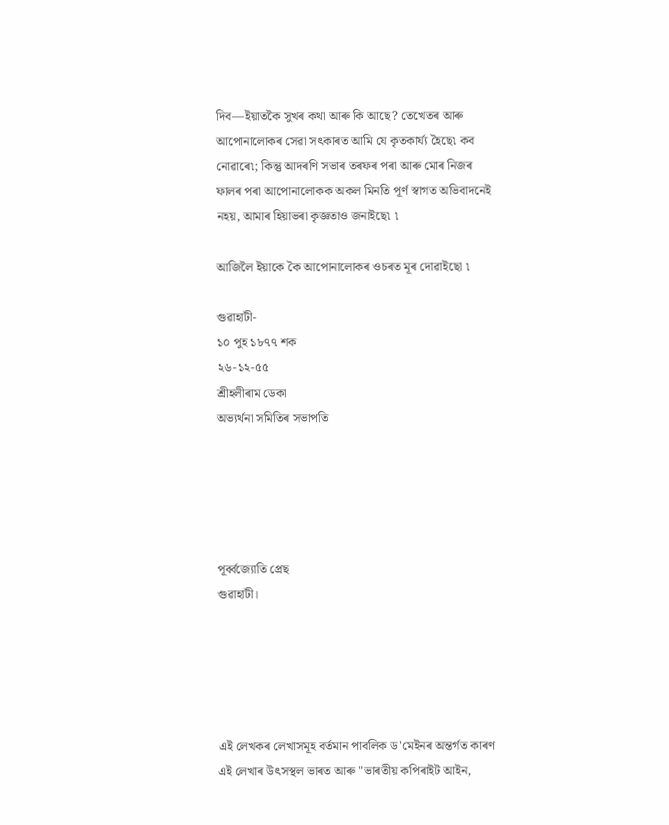দিব—ইয়াতকৈ সুখৰ কথা আৰু কি আছে? তেখেতৰ আৰু আপোনালোকৰ সেৱা সৎকাৰত আমি যে কৃতকাৰ্য্য হৈছে৷ কব নোৱাৰে৷; কিন্তু আদৰণি সভাৰ তৰফৰ পৰা আৰু মোৰ নিজৰ ফালৰ পৰা আপোনালোকক অকল মিনতি পূর্ণ স্বাগত অভিবাদনেই নহয়, আমাৰ হিয়াভৰা কৃজ্ঞতাও জনাইছে৷ ৷

আজিলৈ ইয়াকে কৈ আপোনালোকৰ ওচৰত মূৰ দোৱাইছো ৷

গুৱাহাটী-
১০ পুহ ১৮৭৭ শক
২৬-১২-৫৫
শ্রীহলীৰাম ডেকা
অভ্যর্থনা সমিতিৰ সভাপতি





পূৰ্ব্বজ্যোতি প্ৰেছ
গুৱাহাটী।





এই লেখকৰ লেখাসমূহ বৰ্তমান পাবলিক ড'মেইনৰ অন্তৰ্গত কাৰণ এই লেখাৰ উৎসস্থল ভাৰত আৰু "ভাৰতীয় কপিৰাইট আইন,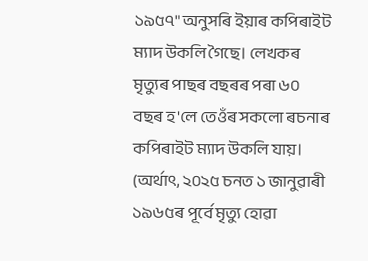১৯৫৭" অনুসৰি ইয়াৰ কপিৰাইট ম্যাদ উকলি গৈছে। লেখকৰ মৃত্যুৰ পাছৰ বছৰৰ পৰা ৬০ বছৰ হ'লে তেওঁৰ সকলো ৰচনাৰ কপিৰাইট ম্যাদ উকলি যায়। (অৰ্থাৎ, ২০২৫ চনত ১ জানুৱাৰী ১৯৬৫ৰ পূৰ্বে মৃত্যু হোৱা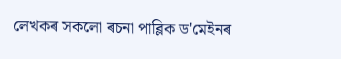লেখকৰ সকলো ৰচনা পাব্লিক ড'মেইনৰ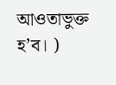আওতাভুক্ত হ’ব। )